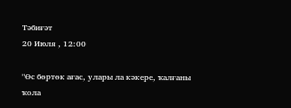Тәбиғәт
20 Июля , 12:00

"Өс бөртөк ағас, улары ла кәкере, ҡалғаны ҡола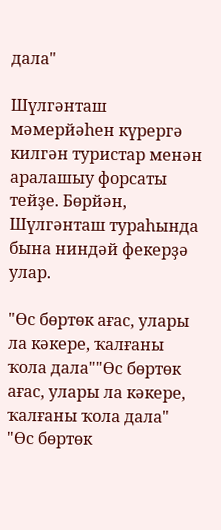дала"

Шүлгәнташ мәмерйәһен күрергә килгән туристар менән аралашыу форсаты тейҙе. Бөрйән, Шүлгәнташ тураһында бына ниндәй фекерҙә улар.

"Өс бөртөк ағас, улары ла кәкере, ҡалғаны ҡола дала""Өс бөртөк ағас, улары ла кәкере, ҡалғаны ҡола дала"
"Өс бөртөк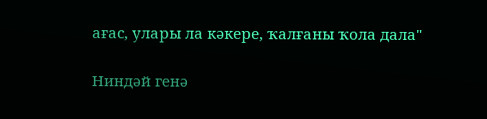ағас, улары ла кәкере, ҡалғаны ҡола дала"

Ниндәй генә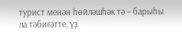турист менән һөйләшһәк тә – барыһы ла тәбиғәтте, үҙ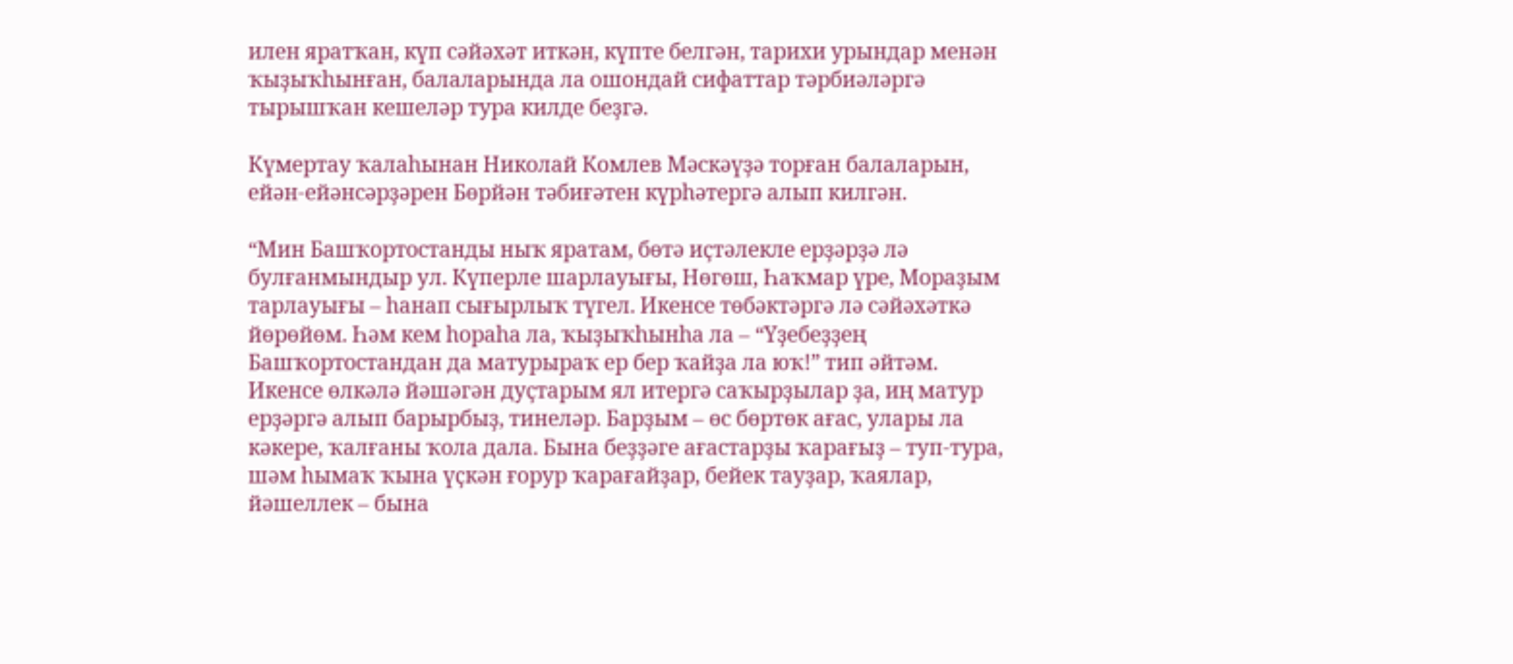илен яратҡан, күп сәйәхәт иткән, күпте белгән, тарихи урындар менән ҡыҙыҡһынған, балаларында ла ошондай сифаттар тәрбиәләргә тырышҡан кешеләр тура килде беҙгә.

Күмертау ҡалаһынан Николай Комлев Мәскәүҙә торған балаларын, ейән-ейәнсәрҙәрен Бөрйән тәбиғәтен күрһәтергә алып килгән.

“Мин Башҡортостанды ныҡ яратам, бөтә иҫтәлекле ерҙәрҙә лә булғанмындыр ул. Күперле шарлауығы, Нөгөш, Һаҡмар үре, Мораҙым тарлауығы – һанап сығырлыҡ түгел. Икенсе төбәктәргә лә сәйәхәткә йөрөйөм. Һәм кем һораһа ла, ҡыҙыҡһынһа ла – “Үҙебеҙҙең Башҡортостандан да матурыраҡ ер бер ҡайҙа ла юҡ!” тип әйтәм. Икенсе өлкәлә йәшәгән дуҫтарым ял итергә саҡырҙылар ҙа, иң матур ерҙәргә алып барырбыҙ, тинеләр. Барҙым – өс бөртөк ағас, улары ла кәкере, ҡалғаны ҡола дала. Бына беҙҙәге ағастарҙы ҡарағыҙ – туп-тура, шәм һымаҡ ҡына үҫкән ғорур ҡарағайҙар, бейек тауҙар, ҡаялар, йәшеллек – бына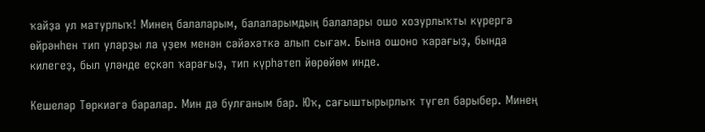ҡайҙа ул матурлыҡ! Минең балаларым, балаларымдың балалары ошо хозурлыҡты күрергә өйрәнһен тип уларҙы ла үҙем менән сәйәхәткә алып сығам. Бына ошоно ҡарағыҙ, бында килегеҙ, был үләнде еҫкәп ҡарағыҙ, тип күрһәтеп йөрөйөм инде.

Кешеләр Төркиәгә баралар. Мин дә булғаным бар. Юҡ, сағыштырырлыҡ түгел барыбер. Минең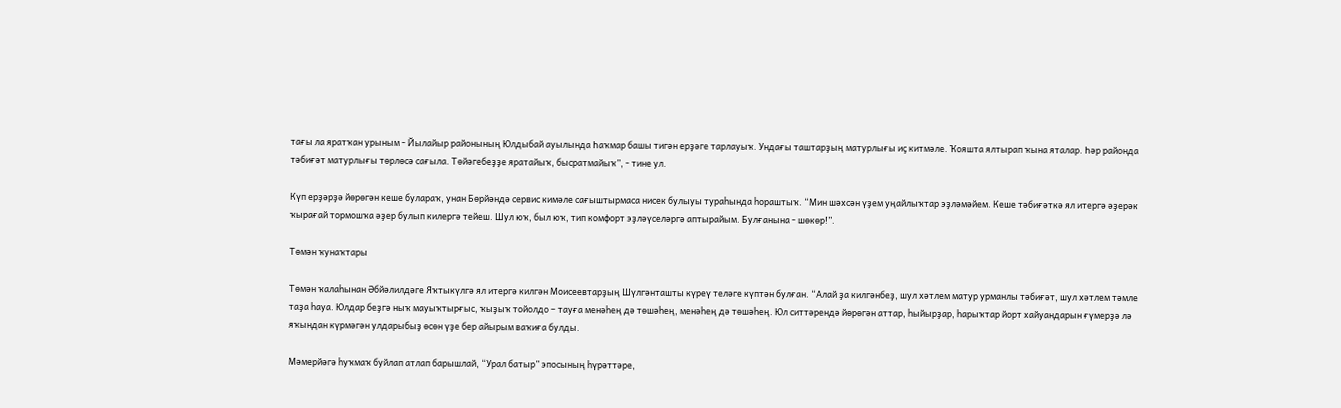тағы ла яратҡан урыным - Йылайыр районының Юлдыбай ауылында Һаҡмар башы тигән ерҙәге тарлауыҡ. Ундағы таштарҙың матурлығы иҫ китмәле. Ҡояшта ялтырап ҡына яталар. Һәр районда тәбиғәт матурлығы төрлөсә сағыла. Төйәгебеҙҙе яратайыҡ, бысратмайыҡ”, - тине ул.

Күп ерҙәрҙә йөрөгән кеше булараҡ, унан Бөрйәндә сервис кимәле сағыштырмаса нисек булыуы тураһында һораштыҡ. “Мин шәхсән үҙем уңайлыҡтар эҙләмәйем. Кеше тәбиғәткә ял итергә әҙерәк ҡырағай тормошҡа әҙер булып килергә тейеш. Шул юҡ, был юҡ, тип комфорт эҙләүселәргә аптырайым. Булғанына - шөкөр!”.

Төмән ҡунаҡтары

Төмән ҡалаһынан Әбйәлилдәге Яҡтыкүлгә ял итергә килгән Моисеевтарҙың Шүлгәнташты күреү теләге күптән булған. “Алай ҙа килгәнбеҙ, шул хәтлем матур урманлы тәбиғәт, шул хәтлем тәмле таҙа һауа. Юлдар беҙгә ныҡ мауыҡтырғыс, ҡыҙыҡ тойолдо – тауға менәһең дә төшәһең, менәһең дә төшәһең. Юл ситтәрендә йөрөгән аттар, һыйырҙар, һарыҡтар йорт хайуандарын ғүмерҙә лә яҡындан күрмәгән улдарыбыҙ өсөн үҙе бер айырым ваҡиға булды.

Мәмерйәгә һуҡмаҡ буйлап атлап барышлай, “Урал батыр” эпосының һүрәттәре,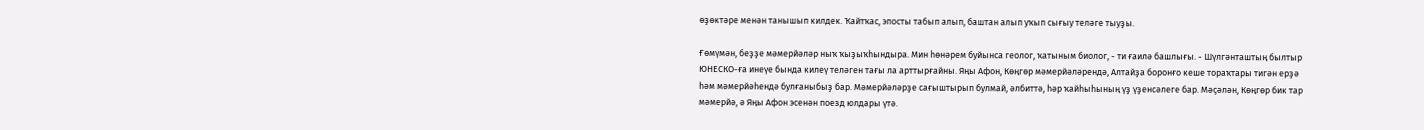өҙөктәре менән танышып килдек. Ҡайтҡас, эпосты табып алып, баштан алып уҡып сығыу теләге тыуҙы.

Ғөмүмән, беҙҙе мәмерйәләр ныҡ ҡыҙыҡһындыра. Мин һөнәрем буйынса геолог, ҡатыным биолог, - ти ғаилә башлығы. - Шүлгәнташтың былтыр ЮНЕСКО-ға инеүе бында килеү теләген тағы ла арттырғайны. Яңы Афон, Көңгөр мәмерйәләрендә, Алтайҙа боронғо кеше тораҡтары тигән ерҙә һәм мәмерйәһендә булғаныбыҙ бар. Мәмерйәләрҙе сағыштырып булмай, әлбиттә, һәр ҡайһыһының үҙ үҙенсәлеге бар. Мәҫәлән, Көңгөр бик тар мәмерйә, ә Яңы Афон эсенән поезд юлдары үтә.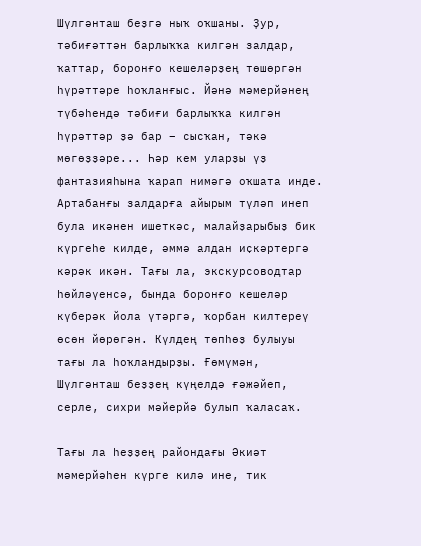Шүлгәнташ беҙгә ныҡ оҡшаны. Ҙур, тәбиғәттән барлыҡҡа килгән залдар, ҡаттар, боронғо кешеләрҙең төшөргән һүрәттәре һоҡланғыс. Йәнә мәмерйәнең түбәһендә тәбиғи барлыҡҡа килгән һүрәттәр ҙә бар – сысҡан, тәкә мөгөҙҙәре... Һәр кем уларҙы үҙ фантазияһына ҡарап нимәгә оҡшата инде. Артабанғы залдарға айырым түләп инеп була икәнен ишеткәс, малайҙарыбыҙ бик күргеһе килде, әммә алдан иҫкәртергә кәрәк икән. Тағы ла, экскурсоводтар һөйләүенсә, бында боронғо кешеләр күберәк йола үтәргә, ҡорбан килтереү өсөн йөрөгән. Күлдең төпһөҙ булыуы тағы ла һоҡландырҙы. Ғөмүмән, Шүлгәнташ беҙҙең күңелдә ғәжәйеп, серле, сихри мәйерйә булып ҡаласаҡ.

Тағы ла һеҙҙең райондағы Әкиәт мәмерйәһен күрге килә ине, тик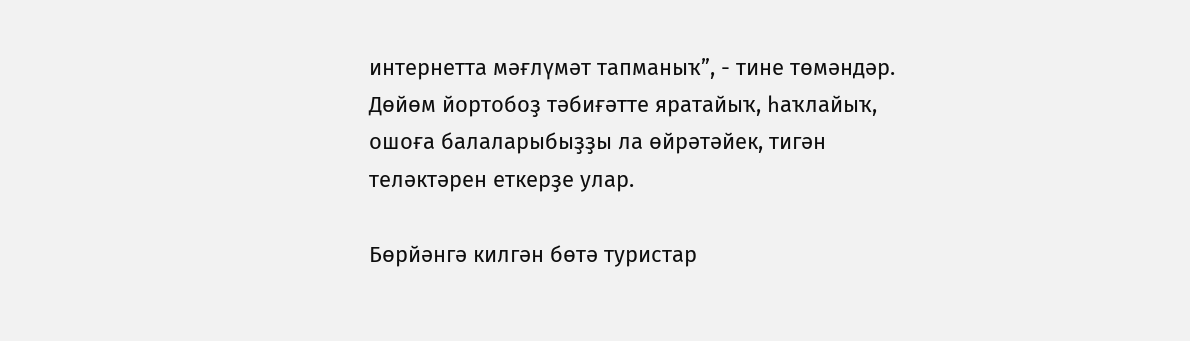интернетта мәғлүмәт тапманыҡ”, - тине төмәндәр. Дөйөм йортобоҙ тәбиғәтте яратайыҡ, һаҡлайыҡ, ошоға балаларыбыҙҙы ла өйрәтәйек, тигән теләктәрен еткерҙе улар.

Бөрйәнгә килгән бөтә туристар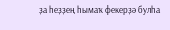ҙа һеҙҙең һымаҡ фекерҙә булһа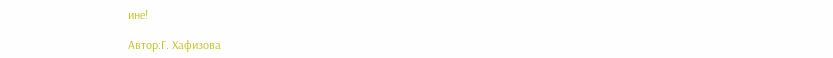ине!

Автор:Г. Хафизова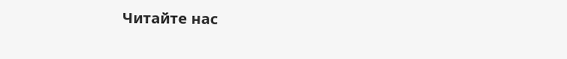Читайте нас